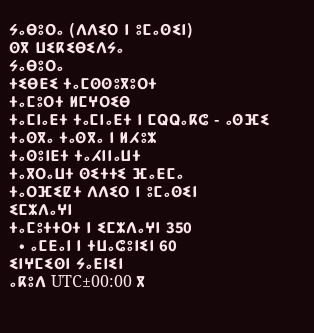ⵢⴰⴱⵓⵔⴰ (ⴷⴷⵉⵔ ⵏ ⵓⵎⴰⵙⵉⵏ)
ⵙⴳ ⵡⵉⴽⵉⴱⵉⴷⵢⴰ
ⵢⴰⴱⵓⵔⴰ
ⵜⵉⴱⴹⵉ ⵜⴰⵎⵙⵙⵓⴳⵓⵔⵜ
ⵜⴰⵎⵓⵔⵜ ⵍⵎⵖⵔⵉⴱ
ⵜⴰⵎⵏⴰⴹⵜ ⵜⴰⵎⵏⴰⴹⵜ ⵏ ⵎⵕⵕⴰⴽⵛ - ⴰⵙⴼⵉ
ⵜⴰⵙⴳⴰ ⵜⴰⵙⴳⴰ ⵏ ⵍⵃⵓⵣ
ⵜⴰⵙⵓⵏⴹⵜ ⵜⴰⵃⵏⵏⴰⵡⵜ
ⵜⴰⴳⵔⴰⵡⵜ ⵙⵉⵜⵜⵉ ⴼⴰⴹⵎⴰ
ⵜⴰⵔⴼⵉⵇⵜ ⴷⴷⵉⵔ ⵏ ⵓⵎⴰⵙⵉⵏ
ⵉⵎⵣⴷⴰⵖⵏ
ⵜⴰⵎⵓⵜⵜⵔⵜ ⵏ ⵉⵎⵣⴷⴰⵖⵏ 350
  • ⴰⵎⴹⴰⵏ ⵏ ⵜⵡⴰⵛⵓⵏⵉⵏ 60
ⵉⵏⵖⵎⵉⵙⵏ ⵢⴰⴹⵏⵉⵏ
ⴰⴽⵓⴷ UTC±00:00 ⴳ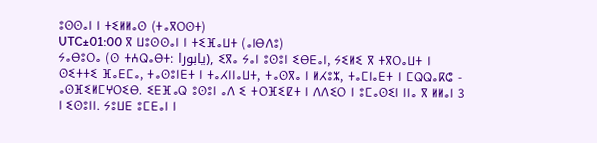ⵓⵙⵙⴰⵏ ⵏ ⵜⵉⵍⵍⴰⵙ (ⵜⴰⴳⵔⵙⵜ)
UTC±01:00 ⴳ ⵡⵓⵙⵙⴰⵏ ⵏ ⵜⵉⴼⴰⵡⵜ (ⴰⵏⴱⴷⵓ)
ⵢⴰⴱⵓⵔⴰ (ⵙ ⵜⵄⵕⴰⴱⵜ: يابورا), ⵉⴳⴰ ⵢⴰⵏ ⵓⵙⵓⵏ ⵉⴱⴹⴰⵏ, ⵢⵉⵍⵉ ⴳ ⵜⴳⵔⴰⵡⵜ ⵏ ⵙⵉⵜⵜⵉ ⴼⴰⴹⵎⴰ, ⵜⴰⵙⵓⵏⴹⵜ ⵏ ⵜⴰⵃⵏⵏⴰⵡⵜ, ⵜⴰⵙⴳⴰ ⵏ ⵍⵃⵓⵣ, ⵜⴰⵎⵏⴰⴹⵜ ⵏ ⵎⵕⵕⴰⴽⵛ - ⴰⵙⴼⵉⵍⵎⵖⵔⵉⴱ. ⵉⴹⴼⴰⵕ ⵓⵙⵓⵏ ⴰⴷ ⵉ ⵜⵔⴼⵉⵇⵜ ⵏ ⴷⴷⵉⵔ ⵏ ⵓⵎⴰⵙⵉⵏ ⵏⵏⴰ ⴳ ⵍⵍⴰⵏ 3 ⵏ ⵉⵙⵓⵏⵏ. ⵢⵓⵡⴹ ⵓⵎⴹⴰⵏ ⵏ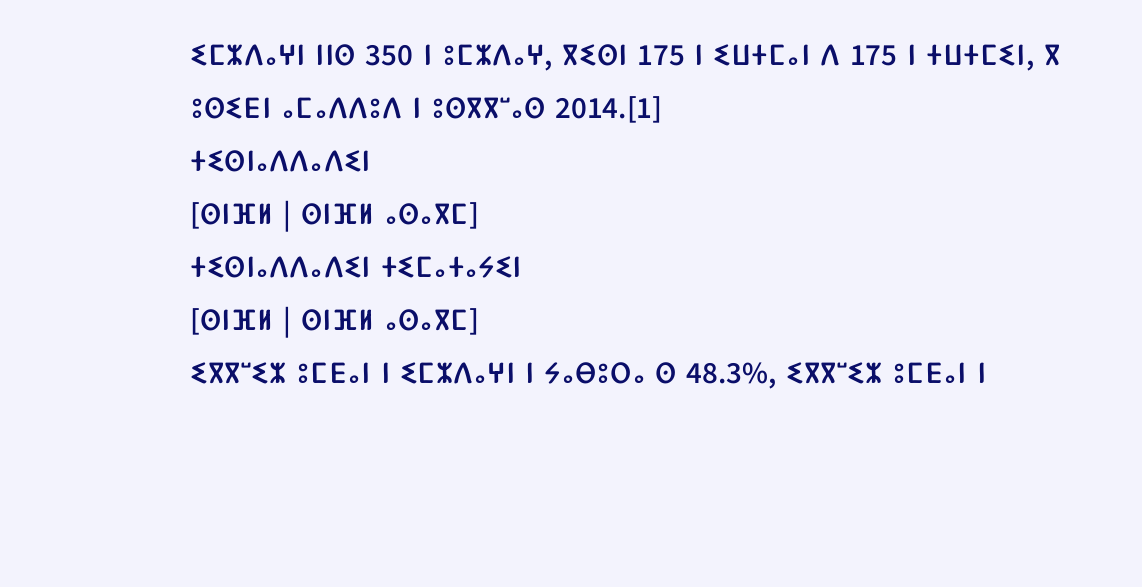ⵉⵎⵣⴷⴰⵖⵏ ⵏⵏⵙ 350 ⵏ ⵓⵎⵣⴷⴰⵖ, ⴳⵉⵙⵏ 175 ⵏ ⵉⵡⵜⵎⴰⵏ ⴷ 175 ⵏ ⵜⵡⵜⵎⵉⵏ, ⴳ ⵓⵙⵉⴹⵏ ⴰⵎⴰⴷⴷⵓⴷ ⵏ ⵓⵙⴳⴳⵯⴰⵙ 2014.[1]
ⵜⵉⵙⵏⴰⴷⴷⴰⴷⵉⵏ
[ⵙⵏⴼⵍ | ⵙⵏⴼⵍ ⴰⵙⴰⴳⵎ]
ⵜⵉⵙⵏⴰⴷⴷⴰⴷⵉⵏ ⵜⵉⵎⴰⵜⴰⵢⵉⵏ
[ⵙⵏⴼⵍ | ⵙⵏⴼⵍ ⴰⵙⴰⴳⵎ]
ⵉⴳⴳⵯⵉⵣ ⵓⵎⴹⴰⵏ ⵏ ⵉⵎⵣⴷⴰⵖⵏ ⵏ ⵢⴰⴱⵓⵔⴰ ⵙ 48.3%, ⵉⴳⴳⵯⵉⵣ ⵓⵎⴹⴰⵏ ⵏ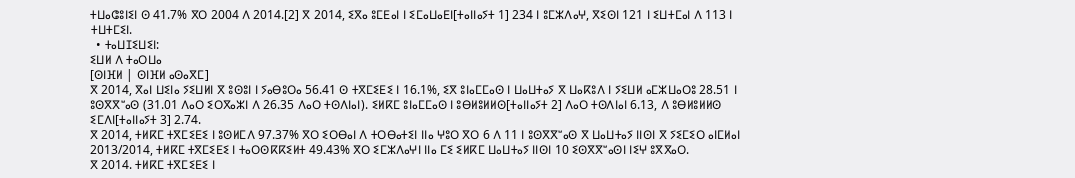ⵜⵡⴰⵛⵓⵏⵉⵏ ⵙ 41.7% ⴳⵔ 2004 ⴷ 2014.[2] ⴳ 2014, ⵉⴳⴰ ⵓⵎⴹⴰⵏ ⵏ ⵉⵎⴰⵡⴰⴹⵏ[ⵜⴰⵏⵏⴰⵢⵜ 1] 234 ⵏ ⵓⵎⵣⴷⴰⵖ, ⴳⵉⵙⵏ 121 ⵏ ⵉⵡⵜⵎⴰⵏ ⴷ 113 ⵏ ⵜⵡⵜⵎⵉⵏ.
  • ⵜⴰⵡⵊⵉⵡⵉⵏ:
ⵉⵡⵍ ⴷ ⵜⴰⵔⵡⴰ
[ⵙⵏⴼⵍ | ⵙⵏⴼⵍ ⴰⵙⴰⴳⵎ]
ⴳ 2014, ⴳⴰⵏ ⵡⵉⵏⴰ ⵢⵉⵡⵍⵏ ⴳ ⵓⵙⵓⵏ ⵏ ⵢⴰⴱⵓⵔⴰ 56.41 ⵙ ⵜⴳⵎⵉⴹⵉ ⵏ 16.1%, ⵉⴳ ⵓⵏⴰⵎⵎⴰⵙ ⵏ ⵡⴰⵡⵜⴰⵢ ⴳ ⵡⴰⴽⵓⴷ ⵏ ⵢⵉⵡⵍ ⴰⵎⵣⵡⴰⵔⵓ 28.51 ⵏ ⵓⵙⴳⴳⵯⴰⵙ (31.01 ⴷⴰⵔ ⵉⵔⴳⴰⵣⵏ ⴷ 26.35 ⴷⴰⵔ ⵜⵙⴷⵏⴰⵏ). ⵉⵍⴽⵎ ⵓⵏⴰⵎⵎⴰⵙ ⵏ ⵓⴱⵍⵓⵍⵍⵙ[ⵜⴰⵏⵏⴰⵢⵜ 2] ⴷⴰⵔ ⵜⵙⴷⵏⴰⵏ 6.13, ⴷ ⵓⴱⵍⵓⵍⵍⵙ ⵉⵎⴷⵏ[ⵜⴰⵏⵏⴰⵢⵜ 3] 2.74.
ⴳ 2014, ⵜⵍⴽⵎ ⵜⴳⵎⵉⴹⵉ ⵏ ⵓⵙⵍⵎⴷ 97.37% ⴳⵔ ⵉⵔⴱⴰⵏ ⴷ ⵜⵔⴱⴰⵜⵉⵏ ⵏⵏⴰ ⵖⵓⵔ ⴳⵔ 6 ⴷ 11 ⵏ ⵓⵙⴳⴳⵯⴰⵙ ⴳ ⵡⴰⵡⵜⴰⵢ ⵏⵏⵙⵏ ⴳ ⵢⵉⵎⵉⵔ ⴰⵏⵎⵍⴰⵏ 2013/2014, ⵜⵍⴽⵎ ⵜⴳⵎⵉⴹⵉ ⵏ ⵜⴰⵔⵙⴽⴽⵉⵍⵜ 49.43% ⴳⵔ ⵉⵎⵣⴷⴰⵖⵏ ⵏⵏⴰ ⵎⵉ ⵉⵍⴽⵎ ⵡⴰⵡⵜⴰⵢ ⵏⵏⵙⵏ 10 ⵉⵙⴳⴳⵯⴰⵙⵏ ⵏⵉⵖ ⵓⴳⴳⴰⵔ.
ⴳ 2014. ⵜⵍⴽⵎ ⵜⴳⵎⵉⴹⵉ ⵏ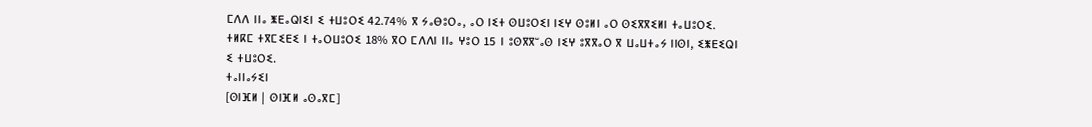ⵎⴷⴷ ⵏⵏⴰ ⵥⴹⴰⵕⵏⵉⵏ ⵉ ⵜⵡⵓⵔⵉ 42.74% ⴳ ⵢⴰⴱⵓⵔⴰ, ⴰⵔ ⵏⵉⵜ ⵙⵡⵓⵔⵉⵏ ⵏⵉⵖ ⵙⵓⵍⵏ ⴰⵔ ⵙⵉⴳⴳⵉⵍⵏ ⵜⴰⵡⵓⵔⵉ. ⵜⵍⴽⵎ ⵜⴳⵎⵉⴹⵉ ⵏ ⵜⴰⵔⵡⵓⵔⵉ 18% ⴳⵔ ⵎⴷⴷⵏ ⵏⵏⴰ ⵖⵓⵔ 15 ⵏ ⵓⵙⴳⴳⵯⴰⵙ ⵏⵉⵖ ⵓⴳⴳⴰⵔ ⴳ ⵡⴰⵡⵜⴰⵢ ⵏⵏⵙⵏ, ⵉⵥⴹⵉⵕⵏ ⵉ ⵜⵡⵓⵔⵉ.
ⵜⴰⵏⵏⴰⵢⵉⵏ
[ⵙⵏⴼⵍ | ⵙⵏⴼⵍ ⴰⵙⴰⴳⵎ]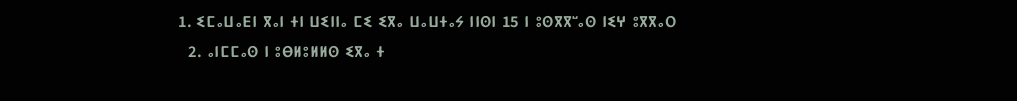1. ⵉⵎⴰⵡⴰⴹⵏ ⴳⴰⵏ ⵜⵏ ⵡⵉⵏⵏⴰ ⵎⵉ ⵉⴳⴰ ⵡⴰⵡⵜⴰⵢ ⵏⵏⵙⵏ 15 ⵏ ⵓⵙⴳⴳⵯⴰⵙ ⵏⵉⵖ ⵓⴳⴳⴰⵔ
  2. ⴰⵏⵎⵎⴰⵙ ⵏ ⵓⴱⵍⵓⵍⵍⵙ ⵉⴳⴰ ⵜ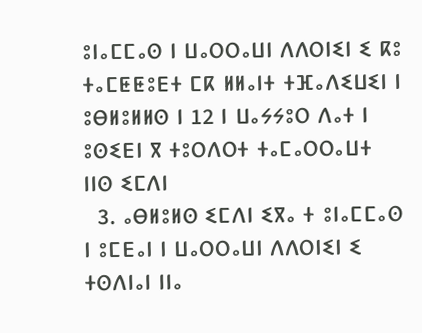ⵓⵏⴰⵎⵎⴰⵙ ⵏ ⵡⴰⵔⵔⴰⵡⵏ ⴷⴷⵔⵏⵉⵏ ⵉ ⴽⵓ ⵜⴰⵎⵟⵟⵓⴹⵜ ⵎⴽ ⵍⵍⴰⵏⵜ ⵜⴼⴰⴷⵉⵡⵉⵏ ⵏ ⵓⴱⵍⵓⵍⵍⵙ ⵏ 12 ⵏ ⵡⴰⵢⵢⵓⵔ ⴷⴰⵜ ⵏ ⵓⵙⵉⴹⵏ ⴳ ⵜⵓⵔⴷⵔⵜ ⵜⴰⵎⴰⵔⵔⴰⵡⵜ ⵏⵏⵙ ⵉⵎⴷⵏ
  3. ⴰⴱⵍⵓⵍⵙ ⵉⵎⴷⵏ ⵉⴳⴰ ⵜ ⵓⵏⴰⵎⵎⴰⵙ ⵏ ⵓⵎⴹⴰⵏ ⵏ ⵡⴰⵔⵔⴰⵡⵏ ⴷⴷⵔⵏⵉⵏ ⵉ ⵜⵙⴷⵏⴰⵏ ⵏⵏⴰ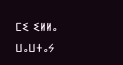ⵎⵉ ⵉⵍⵍⴰ ⵡⴰⵡⵜⴰⵢ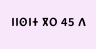ⵏⵏⵙⵏⵜ ⴳⵔ 45 ⴷ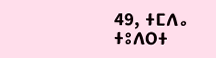49, ⵜⵎⴷⴰ ⵜⵓⴷⵔⵜ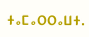ⵜⴰⵎⴰⵔⵔⴰⵡⵜ.